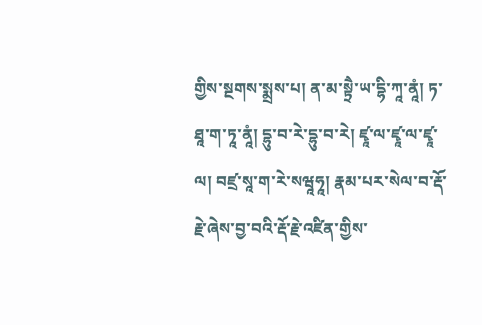གྱིས་སྔགས་སྨྲས་པ། ན་མ་སྟྲཻ་ཡ་དྷི་ཀཱ་ནཱཾ། ཏ་ཐཱ་ག་ཏཱ་ནཱཾ། དྷུ་བ་རེ་དྷུ་བ་རེ། ཛྭཱ་ལ་ཛྭཱ་ལ་ཛྭཱ་ལ། བཛྲ་སཱ་ག་རེ་སཝཱཧཱ། རྣམ་པར་སེལ་བ་རྡོ་རྗེ་ཞེས་བྱ་བའི་རྡོ་རྗེ་འཛིན་གྱིས་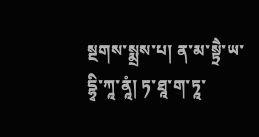སྔགས་སྨྲས་པ། ན་མ་སྟྲཻ་ཡ་དྷྭི་ཀཱ་ནཱཾ། ཏ་ཐཱ་ག་ཏཱ་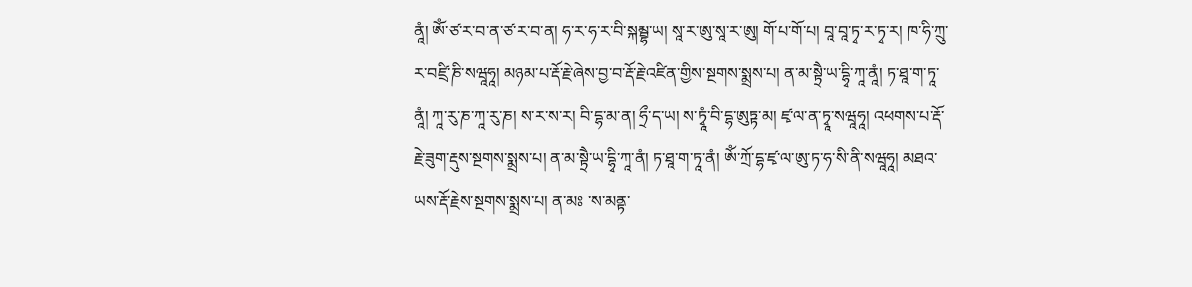ནཱཾ། ཨོཾ་ཙ་ར་བ་ན་ཙ་ར་བ་ན། ཧ་ར་ཧ་ར་བི་སྐམྦྷ་ཡ། སཱ་ར་ཨུ་སཱ་ར་ཨུ། གོ་པ་གོ་པ། བཱ་བཱ་ཏྭ་ར་ཏྭ་ར། ཁ་ཧི་ཀྲུ་ར་བཛྲི་ཎི་སཝཱཧཱ། མཉམ་པ་རྡོ་རྗེ་ཞེས་བྱ་བ་རྡོ་རྗེ་འཛིན་གྱིས་སྔགས་སྨྲས་པ། ན་མ་སྟྲཻ་ཡ་དྷྭི་ཀཱ་ནཱཾ། ཏ་ཐཱ་ག་ཏཱ་ནཱཾ། ཀཱ་རུ་ཎ་ཀཱ་རུ་ཎ། ས་ར་ས་ར། བི་དྷ་མ་ན། ཧྲྀ་ད་ཡ། ས་ཏྭཱཾ་བི་དྷ་ཨུཏྟ་མ། ཛྭ་ལ་ན་ཏྭཱ་སཝཱཧཱ། འཕགས་པ་རྡོ་རྗེ་ཟུག་རྡུས་སྔགས་སྨྲས་པ། ན་མ་སྟྲཻ་ཡ་དྷྭི་ཀཱ་ནཾ། ཏ་ཐཱ་ག་ཏཱ་ནཾ། ཨོཾ་ཀྲོ་དྷ་ཛྭ་ལ་ཨུ་ཏ་ཧ་སི་ནི་སཝཱཧཱ། མཐའ་ཡས་རྡོ་རྗེས་སྔགས་སྨྲས་པ། ན་མཿ ་ས་མནྟ་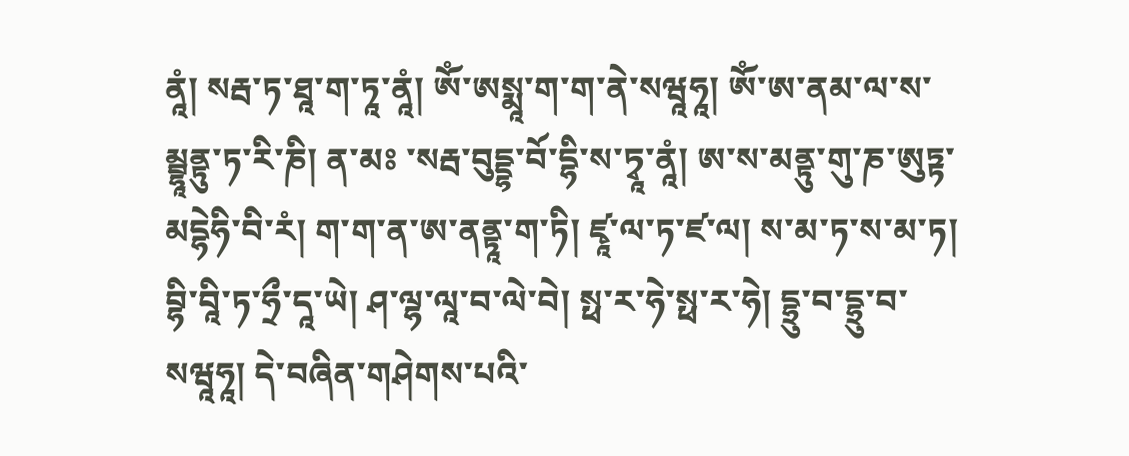ནཱཾ། སརྦ་ཏ་ཐཱ་ག་ཏཱ་ནཱཾ། ཨོཾ་ཨསྨཱ་ག་ག་ནེ་སཝཱཧཱ། ཨོཾ་ཨ་ནམ་ལ་ས་མྦྷཱནྟུ་ཏ་རི་ཎི། ན་མཿ ་སརྦ་བུདྡྷ་བོ་དྷི་ས་ཏྭཱ་ནཱཾ། ཨ་ས་མནྟུ་གུ་ཎ་ཨུཏྟ་མདྷེཧི་བི་རཾ། ག་ག་ན་ཨ་ནནྟཱ་ག་ཏི། ཛྭཱ་ལ་ཏ་ཛ་ལ། ས་མ་ཏ་ས་མ་ཏ། བྷི་བཱི་ཏ་ཧྲྀ་དཱ་ཡེ། ཤ་ལྷ་ལཱ་བ་ལེ་བེ། སྥ་ར་ཧེ་སྥ་ར་ཧེ། དྷྲུ་བ་དྷྲུ་བ་སཝཱཧཱ། དེ་བཞིན་གཤེགས་པའི་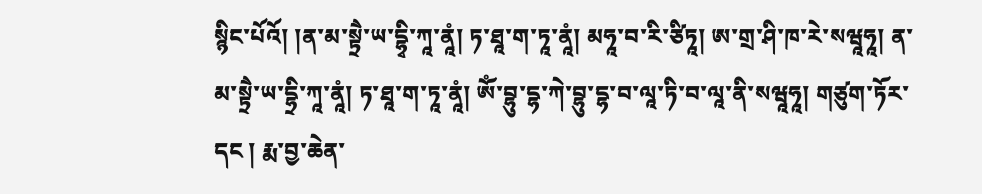སྙིང་པོའོ། །ན་མ་སྟྲཻ་ཡ་དྷྭི་ཀཱ་ནཱཾ། ཏ་ཐཱ་ག་ཏཱ་ནཱཾ། མཧཱ་བ་རི་ཙིཏཱ། ཨ་གྲ་ཤི་ཁ་རེ་སཝཱཧཱ། ན་མ་སྟྲཻ་ཡ་དྷྲི་ཀཱ་ནཱཾ། ཏ་ཐཱ་ག་ཏཱ་ནཱཾ། ཨོཾ་བྷུ་དྷ་ཀེ་བྷུ་དྷ་བ་ལཱ་ཏི་བ་ལཱ་ནི་སཝཱཧཱ། གཙུག་ཏོར་དང ། རྨ་བྱ་ཆེན་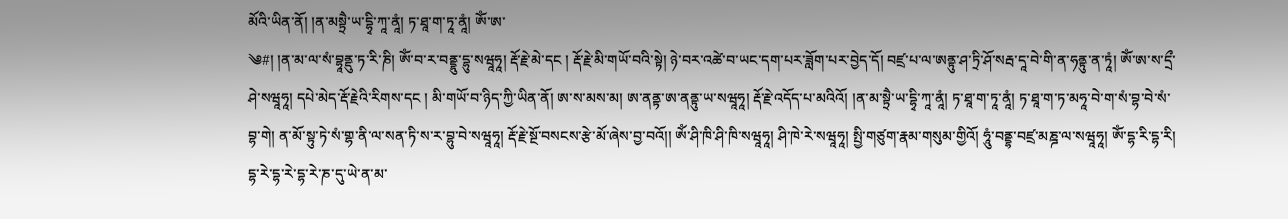མོའི་ཡིན་ནོ། །ན་མསྟྲཻ་ཡ་དྷྭི་ཀཱ་ནཱཾ། ཏ་ཐཱ་ག་ཏཱ་ནཱཾ། ཨོཾ་ཨ་
༄#། །ན་མ་ལ་སཾ་བྷཱནྡུ་ཏ་རི་ཎི། ཨོཾ་བ་ར་བནྡྷུ་དྷུ་སཝཱཧཱ། རྡོ་རྗེ་མེ་དང ། རྡོ་རྗེ་མི་གཡོ་བའི་སྟེ། ཉེ་བར་འཚེ་བ་ཡང་དག་པར་ཟློག་པར་བྱེད་དོ། བཛྲ་པ་ལ་ཨནྟུ་ཤ་ཏྲི་ཤོ་སརྦ་དཱ་བེ་གི་ན་ཧནྟུ་ན་ཏཱཾ། ཨོཾ་ཨ་ས་དྲྀ་ཤེ་སཝཱཧཱ། དཔེ་མེད་རྡོ་རྗེའི་རིགས་དང ། མི་གཡོ་བ་ཉིད་ཀྱི་ཡིན་ནོ། ཨ་ས་མས་མ། ཨ་ནནྟ་ཨ་ནནྟུ་ཡ་སཝཱཧཱ། རྡོ་རྗེ་འདོད་པ་མའིའོ། །ན་མ་སྟྲཻ་ཡ་དྷྭི་ཀཱ་ནཱཾ། ཏ་ཐཱ་ག་ཏཱ་ནཱཾ། ཏ་ཐཱ་ག་ཏ་མཧཱ་བེ་ག་སཾ་བྷ་བེ་སཾ་བྷ་གེ། ན་མོ་སྟུ་ཏེ་སཾ་གྷ་ནི་ལ་སན་ཏི་ས་ར་བྷུ་བེ་སཝཱཧཱ། རྡོ་རྗེ་སྔོ་བསངས་རྩེ་མོ་ཞེས་བྱ་བའོ།། ཨོཾ་ཤི་ཁི་ཤི་ཁི་སཝཱཧཱ། ཤི་ཁེ་རེ་སཝཱཧཱ། སྤྱི་གཙུག་རྣམ་གསུམ་གྱིའོ། ཧཱུཾ་བནྡྷ་བཛྲ་མཎྜ་ལ་སཝཱཧཱ། ཨོཾ་དྷ་རི་དྷ་རི། དྷ་རེ་དྷ་རེ་དྷ་རེ་ཎ་དུ་ཡེ་ན་མ་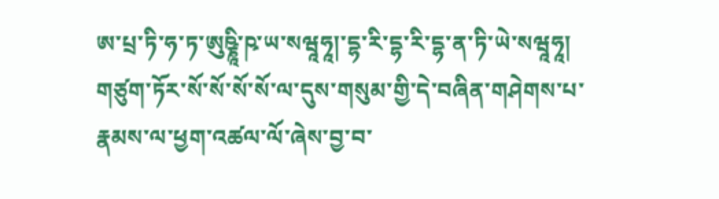ཨ་པྲ་ཏི་ཧ་ཏ་ཨུཥྞཱི་ཥ་ཡ་སཝཱཧཱ།་དྷ་རི་དྷ་རི་དྷ་ན་ཏི་ཡེ་སཝཱཧཱ། གཙུག་ཏོར་སོ་སོ་སོ་སོ་ལ་དུས་གསུམ་གྱི་དེ་བཞིན་གཤེགས་པ་རྣམས་ལ་ཕྱག་འཚལ་ལོ་ཞེས་བྱ་བ་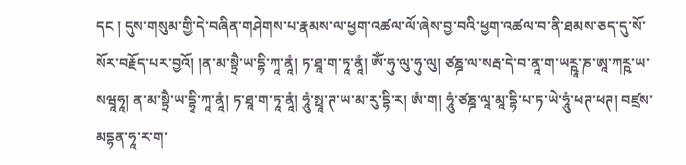དང ། དུས་གསུམ་གྱི་དེ་བཞིན་གཤེགས་པ་རྣམས་ལ་ཕྱག་འཚལ་ལོ་ཞེས་བྱ་བའི་ཕྱག་འཚལ་བ་ནི་ཐམས་ཅད་དུ་སོ་སོར་བརྗོད་པར་བྱའོ། །ན་མ་སྟྲཻ་ཡ་དྷི་ཀཱ་ནཱཾ། ཏ་ཐཱ་ག་ཏཱ་ནཱཾ། ཨོཾ་ཧུ་ལུ་ཧུ་ལུ། ཙཎྜ་ལ་སརྦ་དེ་བ་ནཱ་ག་ཡཪྵཱ་ཎ་ཨཱ་ཀཪྵ་ཡ་སཝཱཧཱ། ན་མ་སྟྲཻ་ཡ་དྷྭི་ཀཱ་ནཱཾ། ཏ་ཐཱ་ག་ཏཱ་ནཱཾ། ཧཱུཾ་སྥཱ་ཊ་ཡ་མ་རུ་དྷི་ར། ཨཾ་ག། ཧཱུཾ་ཙཎྜ་ལཱ་མཱ་དྷི་པ་ཏ་ཡེ་ཧཱུཾ་ཕཊ་ཕཊ། བཛྲས་མདྷན་ཧཱ་ར་ག་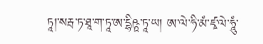ཏཱ།་སརྦ་ཏ་ཐཱ་ག་ཏཱ་ཨ་དྷིཥྛ་ཏཱ་ཡ། ཨ་ལེ་ཧི་མཾ་ཛྭ་ལེ་ཧཱུཾ་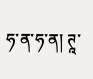ཧ་ན་ཧ་ན། ཊཱ་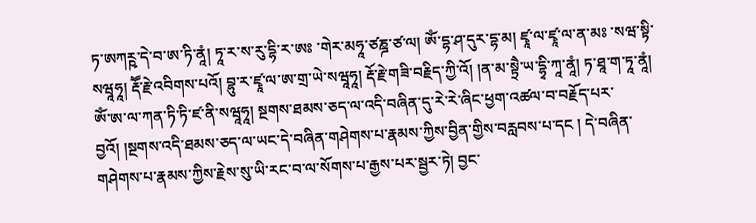ཏ་ཨཀཪྵ་དེ་བ་ཨ་ཏི་ནཱཾ། ཏཱ་ར་ས་རུ་དྷི་ར་ཨཿ ་གེར་མཧཱ་ཙཎྜ་ཙ་ལ། ཨོཾ་དྷ་ཤ་དུར་དྷ་མ། ཛྭཱ་ལ་ཛྭཱ་ལ་ན་མཿ ་སཝ་སྟི་སཝཱཧཱ། རྡཽ་རྗེ་འབིགས་པའོ། བྷུ་ར་ཛྭཱ་ལ་ཨ་གྲ་ཡེ་སཝཱཧཱ། རྡོ་རྗེ་གཟི་བརྗིད་ཀྱི་འོ། །ན་མ་སྟྲཻ་ཡ་དྷྭི་ཀཱ་ནཱཾ། ཏ་ཐཱ་ག་ཏཱ་ནཱཾ། ཨོཾ་ཨ་ལ་ཀན་ཏི་ཏི་ཛ་ནི་སཝཱཧཱ། སྔགས་ཐམས་ཅད་ལ་འདི་བཞིན་དུ་རེ་རེ་ཞིང་ཕྱག་འཚལ་བ་བརྗོད་པར་བྱའོ། །སྔགས་འདི་ཐམས་ཅད་ལ་ཡང་དེ་བཞིན་གཤེགས་པ་རྣམས་ཀྱིས་བྱིན་གྱིས་བརླབས་པ་དང ། དེ་བཞིན་གཤེགས་པ་རྣམས་ཀྱིས་རྗེས་སུ་ཡི་རང་བ་ལ་སོགས་པ་རྒྱས་པར་སྦྱར་ཏེ། བྱང་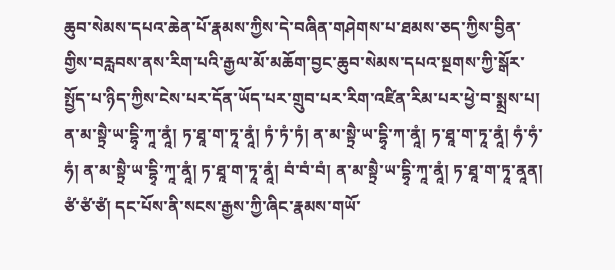ཆུབ་སེམས་དཔའ་ཆེན་པོ་རྣམས་ཀྱིས་དེ་བཞིན་གཤེགས་པ་ཐམས་ཅད་ཀྱིས་བྱིན་གྱིས་བརླབས་ནས་རིག་པའི་རྒྱལ་མོ་མཆོག་བྱང་ཆུབ་སེམས་དཔའ་སྔགས་ཀྱི་སྒོར་སྤྱོད་པ་ཉིད་ཀྱིས་ངེས་པར་དོན་ཡོད་པར་གྲུབ་པར་རིག་འཛིན་རིམ་པར་ཕྱེ་བ་སྨྲས་པ། ན་མ་སྟྲཻ་ཡ་དྷྭི་ཀཱ་ནཱཾ། ཏ་ཐཱ་ག་ཏཱ་ནཱཾ། ཏཾ་ཏཾ་ཏཾ། ན་མ་སྟྲཻ་ཡ་དྷྭི་ཀ་ནཱཾ། ཏ་ཐཱ་ག་ཏཱ་ནཱཾ། ཧཾ་ཧཾ་ཧཾ། ན་མ་སྟྲཻ་ཡ་དྷྭི་ཀཱ་ནཱཾ། ཏ་ཐཱ་ག་ཏཱ་ནཱཾ། བཾ་བཾ་བཾ། ན་མ་སྟྲཻ་ཡ་དྷྭི་ཀཱ་ནཱཾ། ཏ་ཐཱ་ག་ཏཱ་ནཱན། ཙཾ་ཙཾ་ཙཾ། དང་པོས་ནི་སངས་རྒྱས་ཀྱི་ཞིང་རྣམས་གཡོ་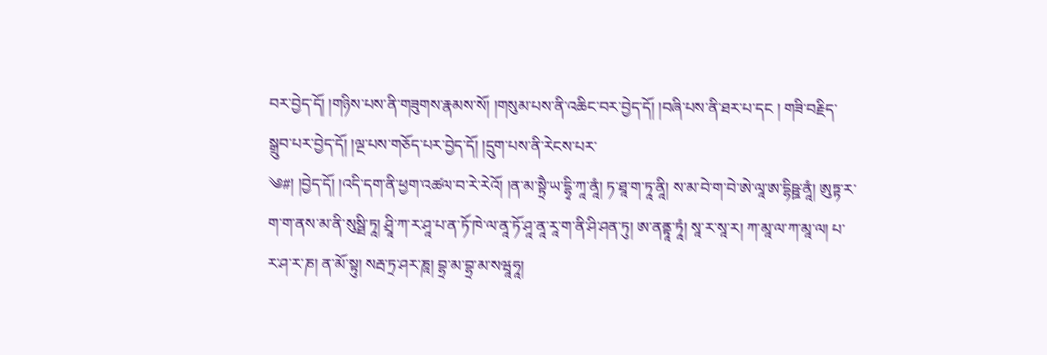བར་བྱེད་དོ། །གཉིས་པས་ནི་གཟུགས་རྣམས་སོ། །གསུམ་པས་ནི་འཆིང་བར་བྱེད་དོ། །བཞི་པས་ནི་ཐར་པ་དང ། གཟི་བརྗིད་སྒྲུབ་པར་བྱེད་དོ། །ལྔ་པས་གཅོད་པར་བྱེད་དོ། །དྲུག་པས་ནི་རེངས་པར་
༄#། །བྱེད་དོ། །འདི་དག་ནི་ཕྱག་འཚལ་བ་རེ་རེའོ། །ན་མ་སྟྲཻ་ཡ་དྷྭི་ཀཱ་ནཱཾ། ཏ་ཐཱ་ག་ཏཱ་ནཱི། ས་མ་བེ་ག་བེ་ཨེ་ལཱ་ཨ་དྷིཥྛ་ནཱཾ། ཨུཏྟ་ར་ག་ག་ནས་མ་ནི་སུསྠི་ཏཱ། ཤྲཱི་ཀ་ར་ཤཱ་པ་ན་ཏོ་ཁེ་ལ་ནཱ་ཏོ་ཤཱ་ནཱ་རཱ་ག་ནི་ཤི་ཤན་ཏུ། ཨ་ནནྟཱ་ཏཱཾ། སཱ་ར་སཱ་ར། ཀ་མཱ་ལ་ཀ་མཱ་ལ། པ་ར་ཤ་ར་ཎ། ན་མོ་སྟུ། སརྦ་ཏྲ་ཤར་ཎཱ། བྷྲ་མ་བྷྲ་མ་སཝཱཧཱ།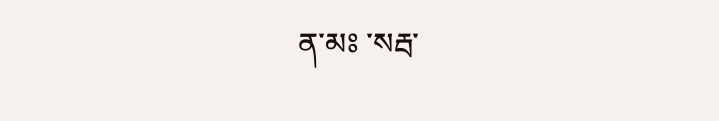ན་མཿ ་སརྦ་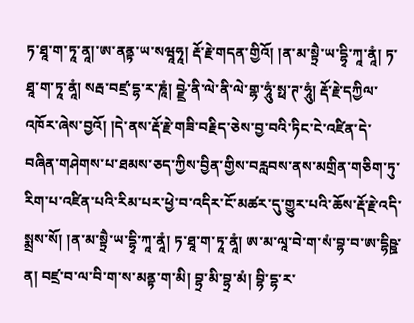ཏ་ཐཱ་ག་ཏཱ་ནཱ།་ཨ་ནནྟ་ཡ་སཝཱཧཱ། རྡོ་རྗེ་གདན་གྱིའོ། །ན་མ་སྟྲཻ་ཡ་དྷྭི་ཀཱ་ནཱཾ། ཏ་ཐཱ་ག་ཏཱ་ནཱཾ། སརྦ་བཛྲ་དྷ་ར་ཎཱཾ། བྫྲེ་ནི་ལེ་ནི་ལེ་གྷ་ཧཱུཾ་སྥ་ཊ་ཧཱུཾ། རྡོ་རྗེ་དཀྱིལ་འཁོར་ཞེས་བྱའོ། །དེ་ནས་རྡོ་རྗེ་གཟི་བརྗིད་ཅེས་བྱ་བའི་ཏིང་ངེ་འཛིན་དེ་བཞིན་གཤེགས་པ་ཐམས་ཅད་ཀྱིས་བྱིན་གྱིས་བརླབས་ནས་མགྲིན་གཅིག་ཏུ་རིག་པ་འཛིན་པའི་རིམ་པར་ཕྱེ་བ་འདིར་ངོ་མཚར་དུ་གྱུར་པའི་ཆོས་རྡོ་རྗེ་འདི་སྨྲས་སོ། །ན་མ་སྟྲཻ་ཡ་དྷྭི་ཀཱ་ནཱཾ། ཏ་ཐཱ་ག་ཏཱ་ནཱཾ། ཨ་མ་ལཱ་བེ་ག་སཾ་བྷ་བ་ཨ་དྷིཥྛ་ན། བཛྲ་བ་ལ་བི་ག་ས་མནྟ་ག་མི། བྷྲ་མི་བྷྲ་མཾ། བྷི་དྷ་ར་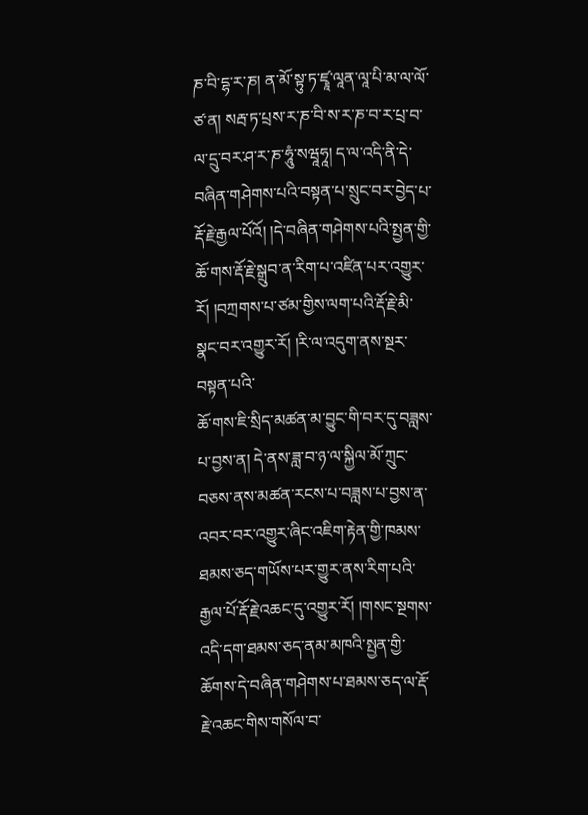ཎ་བི་དྷ་ར་ཎ། ན་མོ་སྟུ་ཏ་ཛྭཱ་ལཱན་ལཱ་པི་མ་ལ་ལོ་ཙ་ན། སརྦ་ཏ་པྲས་ར་ཎ་བི་ས་ར་ཎ་བ་ར་པྲ་བ་ལ་དྲུ་བར་ཤ་ར་ཎ་ཧཱུཾ་སཝཱཧཱ། ད་ལ་འདི་ནི་དེ་བཞིན་གཤེགས་པའི་བསྟན་པ་སྲུང་བར་བྱེད་པ་རྡོ་རྗེ་རྒྱལ་པོའོ། །དེ་བཞིན་གཤེགས་པའི་སྤྱན་གྱི་ཆོ་གས་རྡོ་རྗེ་སྒྲུབ་ན་རིག་པ་འཛིན་པར་འགྱུར་རོ། །བཀྲགས་པ་ཙམ་གྱིས་ལག་པའི་རྡོ་རྗེ་མི་སྣང་བར་འགྱུར་རོ། །རི་ལ་འདུག་ནས་སྔར་བསྟན་པའི་
ཆོ་གས་ཇི་སྲིད་མཚན་མ་བྱུང་གི་བར་དུ་བཟླས་པ་བྱས་ན། དེ་ནས་ཟླ་བ་ཉ་ལ་སྐྱིལ་མོ་ཀྲུང་བཅས་ནས་མཚན་རངས་པ་བཟླས་པ་བྱས་ན་འབར་བར་འགྱུར་ཞིང་འཇིག་རྟེན་གྱི་ཁམས་ཐམས་ཅད་གཡོས་པར་གྱུར་ནས་རིག་པའི་རྒྱལ་པོ་རྡོ་རྗེ་འཆང་དུ་འགྱུར་རོ། །གསང་སྔགས་འདི་དག་ཐམས་ཅད་ནམ་མཁའི་སྤྱན་གྱི་ཆོགས་དེ་བཞིན་གཤེགས་པ་ཐམས་ཅད་ལ་རྡོ་རྗེ་འཆང་གིས་གསོལ་བ་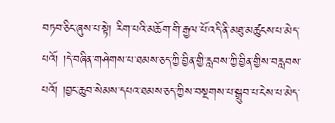བཏབ་ཅིང་ཞུས་པ་སྟེ། རིག་པའི་མཆོག་གི་རྒྱལ་པོ་འདི་ནི་མཐུ་མཚུངས་པ་མེད་པའོ། །དེ་བཞིན་གཤེགས་པ་ཐམས་ཅད་ཀྱི་བྱིན་གྱི་རླབས་ཀྱི་བྱིན་གྱིས་བརླབས་པའོ། །བྱང་ཆུབ་སེམས་དཔའ་ཐམས་ཅད་ཀྱིས་བསྔགས་པ་སྒྲུབ་པ་ངེས་པ་མེད་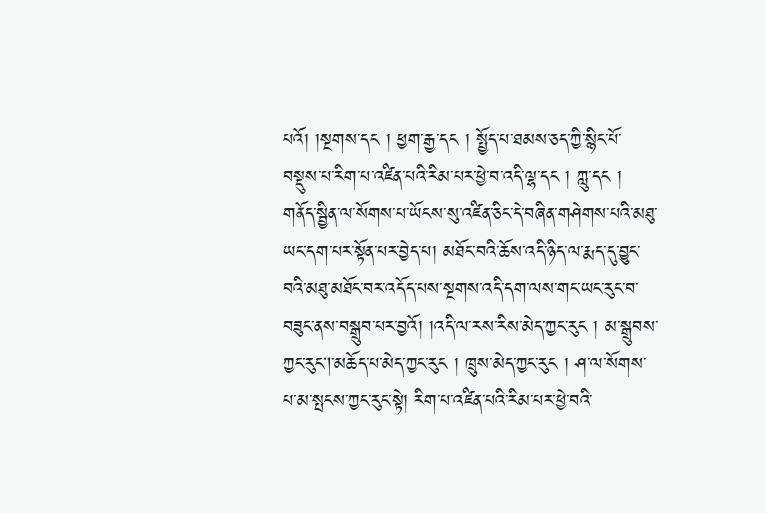པའོ། །སྔགས་དང ། ཕྱག་རྒྱ་དང ། སྤྱོད་པ་ཐམས་ཅད་ཀྱི་སྙིང་པོ་བསྡུས་པ་རིག་པ་འཛིན་པའི་རིམ་པར་ཕྱེ་བ་འདི་ལྷ་དང ། ཀླུ་དང ། གནོད་སྦྱིན་ལ་སོགས་པ་ཡོངས་སུ་འཛིན་ཅིང་དེ་བཞིན་གཤེགས་པའི་མཐུ་ཡང་དག་པར་སྟོན་པར་བྱེད་པ། མཐོང་བའི་ཆོས་འདི་ཉིད་ལ་རྨད་དུ་བྱུང་བའི་མཐུ་མཐོང་བར་འདོད་པས་སྔགས་འདི་དག་ལས་གང་ཡང་རུང་བ་བཟུང་ནས་བསྒྲུབ་པར་བྱའོ། །འདི་ལ་རས་རིས་མེད་ཀྱང་རུང ། མ་སྒྲུབས་ཀྱང་རུང།་མཆོད་པ་མེད་ཀྱང་རུང ། ཁྲུས་མེད་ཀྱང་རུང ། ཤ་ལ་སོགས་པ་མ་སྤངས་ཀྱང་རུང་སྟེ། རིག་པ་འཛིན་པའི་རིམ་པར་ཕྱེ་བའི་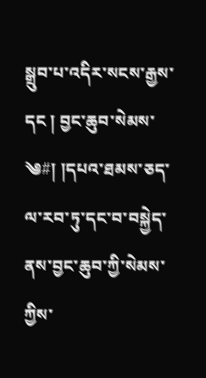སྒྲུབ་པ་འདིར་སངས་རྒྱས་དང ། བྱང་ཆུབ་སེམས་
༄#། །དཔའ་ཐམས་ཅད་ལ་རབ་ཏུ་དང་བ་བསྐྱེད་ནས་བྱང་ཆུབ་ཀྱི་སེམས་ཀྱིས་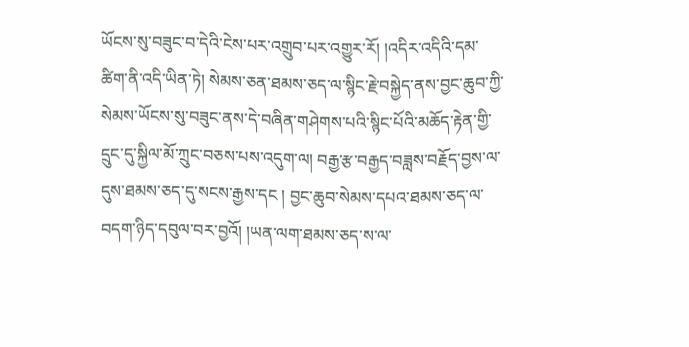ཡོངས་སུ་བཟུང་བ་དེའི་ངེས་པར་འགྲུབ་པར་འགྱུར་རོ། །འདིར་འདིའི་དམ་ཚིག་ནི་འདི་ཡིན་ཏེ། སེམས་ཅན་ཐམས་ཅད་ལ་སྙིང་རྗེ་བསྐྱེད་ནས་བྱང་ཆུབ་ཀྱི་སེམས་ཡོངས་སུ་བཟུང་ནས་དེ་བཞིན་གཤེགས་པའི་སྙིང་པོའི་མཆོད་རྟེན་གྱི་དྲུང་དུ་སྐྱིལ་མོ་ཀྲུང་བཅས་པས་འདུག་ལ། བརྒྱ་རྩ་བརྒྱད་བཟླས་བརྗོད་བྱས་ལ་དུས་ཐམས་ཅད་དུ་སངས་རྒྱས་དང ། བྱང་ཆུབ་སེམས་དཔའ་ཐམས་ཅད་ལ་བདག་ཉིད་དབུལ་བར་བྱའོ། །ཡན་ལག་ཐམས་ཅད་ས་ལ་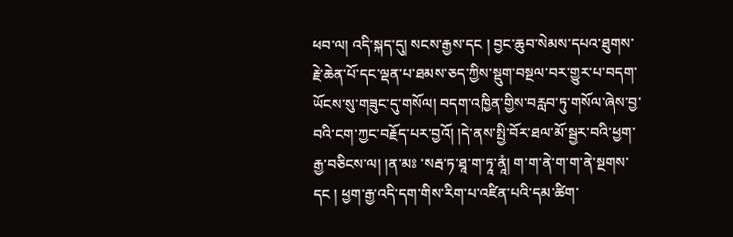ཕབ་ལ། འདི་སྐད་དུ། སངས་རྒྱས་དང ། བྱང་ཆུབ་སེམས་དཔའ་ཐུགས་རྗེ་ཆེན་པོ་དང་ལྡན་པ་ཐམས་ཅད་ཀྱིས་སྡུག་བསྔལ་བར་གྱུར་པ་བདག་ཡོངས་སུ་གཟུང་དུ་གསོལ། བདག་འཁྱིན་གྱིས་བརླབ་ཏུ་གསོལ་ཞེས་བྱ་བའི་ངག་ཀྱང་བརྗོད་པར་བྱའོ། །དེ་ནས་སྤྱི་བོར་ཐལ་མོ་སྦྱར་བའི་ཕྱག་རྒྱ་བཅིངས་ལ། །ན་མཿ ་སརྦ་ཏ་ཐཱ་ག་ཏཱ་ནཱཾ། ག་ག་ནེ་ག་ག་ནེ་སྔགས་དང ། ཕྱག་རྒྱ་འདི་དག་གིས་རིག་པ་འཛིན་པའི་དམ་ཚིག་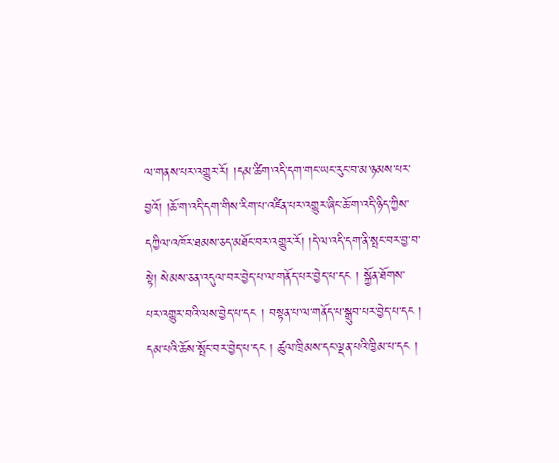ལ་གནས་པར་འགྱུར་རོ། །དམ་ཚིག་འདི་དག་གང་ཡང་རུང་བ་མ་ཉམས་པར་བྱའོ། །ཆོ་ག་འདི་དག་གིས་རིག་པ་འཛིན་པར་འགྱུར་ཞིང་ཆོ་ག་འདི་ཉིད་ཀྱིས་དཀྱིལ་འཁོར་ཐམས་ཅད་མཐོང་བར་འགྱུར་རོ། །དེ་ལ་འདི་དག་ནི་སྤང་བར་བྱ་བ་སྟེ། སེམས་ཅན་འདུལ་བར་བྱེད་པ་ལ་གནོད་པར་བྱེད་པ་དང ། སྐྱོན་ཐོགས་
པར་འགྱུར་བའི་ལས་བྱེད་པ་དང ། བསྟན་པ་ལ་གནོད་པ་སྒྲུབ་པར་བྱེད་པ་དང ། དམ་པའི་ཆོས་སྤོང་བར་བྱེད་པ་དང ། ཚུལ་ཁྲིམས་དང་ལྡན་པའི་ཁྱིམ་པ་དང །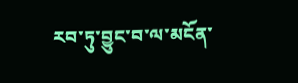རབ་ཏུ་བྱུང་བ་ལ་མངོན་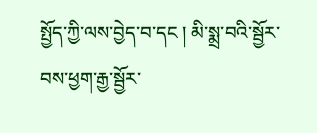སྤྱོད་ཀྱི་ལས་བྱེད་བ་དང ། མི་སྨྲ་བའི་སྦྱོར་བས་ཕྱག་རྒྱ་སྦྱོར་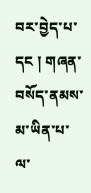བར་བྱེད་པ་དང ། གཞན་བསོད་ནམས་མ་ཡིན་པ་ལ་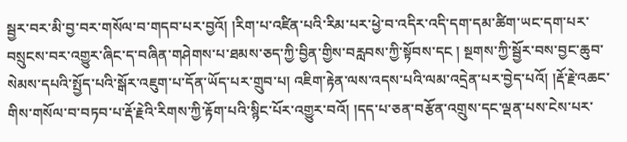སྦྱར་བར་མི་བྱ་བར་གསོལ་བ་གདབ་པར་བྱའོ། །རིག་པ་འཛིན་པའི་རིམ་པར་ཕྱེ་བ་འདིར་འདི་དག་དམ་ཚིག་ཡང་དག་པར་བསྲུངས་བར་འགྱུར་ཞིང་ད་བཞིན་གཤེགས་པ་ཐམས་ཅད་ཀྱི་བྱིན་གྱིས་བརླབས་ཀྱི་སྟོབས་དང ། སྔགས་ཀྱི་སྦྱོར་བས་བྱང་ཆུབ་སེམས་དཔའི་སྤྱོད་པའི་སྒོར་འཇུག་པ་དོན་ཡོད་པར་གྲུབ་པ། འཇིག་རྟེན་ལས་འདས་པའི་ལམ་འདྲེན་པར་བྱེད་པའོ། །རྡོ་རྗེ་འཆང་གིས་གསོལ་བ་བཏབ་པ་རྡོ་རྗེའི་རིགས་ཀྱི་རྟོག་པའི་སྙིང་པོར་འགྱུར་བའོ། །དད་པ་ཅན་བརྩོན་འགྲུས་དང་ལྡན་པས་ངེས་པར་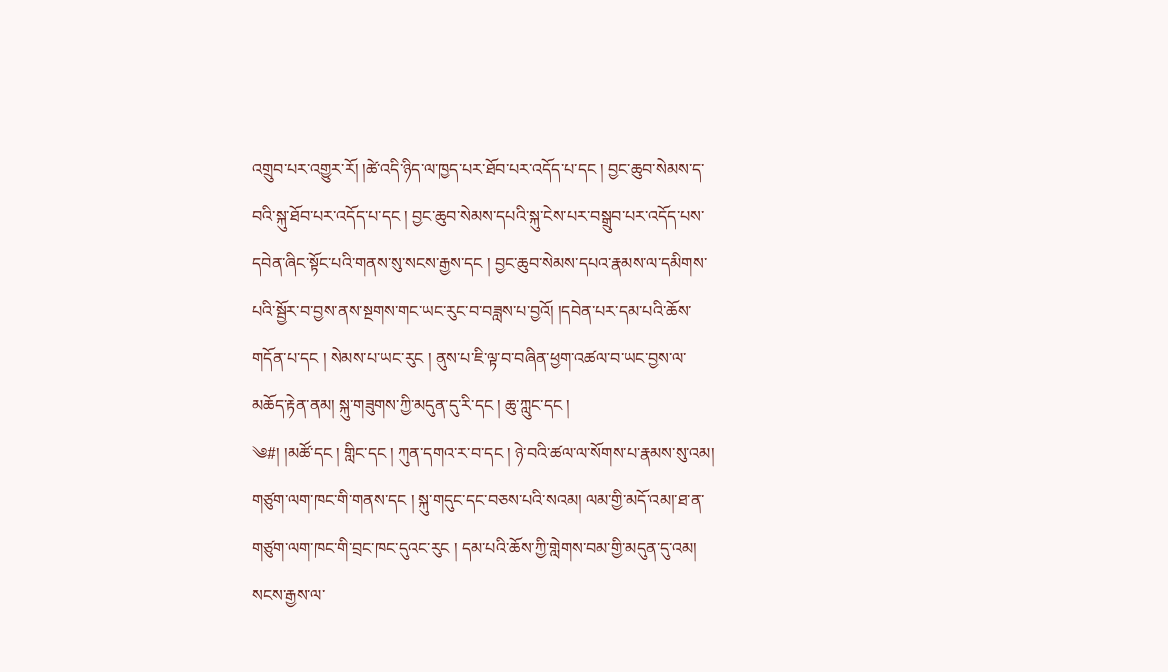འགྲུབ་པར་འགྱུར་རོ། །ཚེ་འདི་ཉིད་ལ་ཁྱད་པར་ཐོབ་པར་འདོད་པ་དང ། བྱང་ཆུབ་སེམས་ད་བའི་སྐུ་ཐོབ་པར་འདོད་པ་དང ། བྱང་ཆུབ་སེམས་དཔའི་སྐུ་ངེས་པར་བསྒྲུབ་པར་འདོད་པས་དབེན་ཞིང་སྟོང་པའི་གནས་སུ་སངས་རྒྱས་དང ། བྱང་ཆུབ་སེམས་དཔའ་རྣམས་ལ་དམིགས་པའི་སྦྱོར་བ་བྱས་ནས་སྔགས་གང་ཡང་རུང་བ་བཟླས་པ་བྱའོ། །དབེན་པར་དམ་པའི་ཆོས་གདོན་པ་དང ། སེམས་པ་ཡང་རུང ། ནུས་པ་ཇི་ལྟ་བ་བཞིན་ཕྱག་འཚལ་བ་ཡང་བྱས་ལ་མཆོད་རྟེན་ནམ། སྐུ་གཟུགས་ཀྱི་མདུན་དུ་རི་དང ། ཆུ་ཀླུང་དང །
༄#། །མཚོ་དང ། གླིང་དང ། ཀུན་དགའ་ར་བ་དང ། ཉེ་བའི་ཚལ་ལ་སོགས་པ་རྣམས་སུ་འམ། གཙུག་ལག་ཁང་གི་གནས་དང ། སྐུ་གདུང་དང་བཅས་པའི་སའམ། ལམ་གྱི་མདོ་འམ།་ཐ་ན་གཙུག་ལག་ཁང་གི་བྲང་ཁང་དུའང་རུང ། དམ་པའི་ཆོས་ཀྱི་གླེགས་བམ་གྱི་མདུན་དུ་འམ། སངས་རྒྱས་ལ་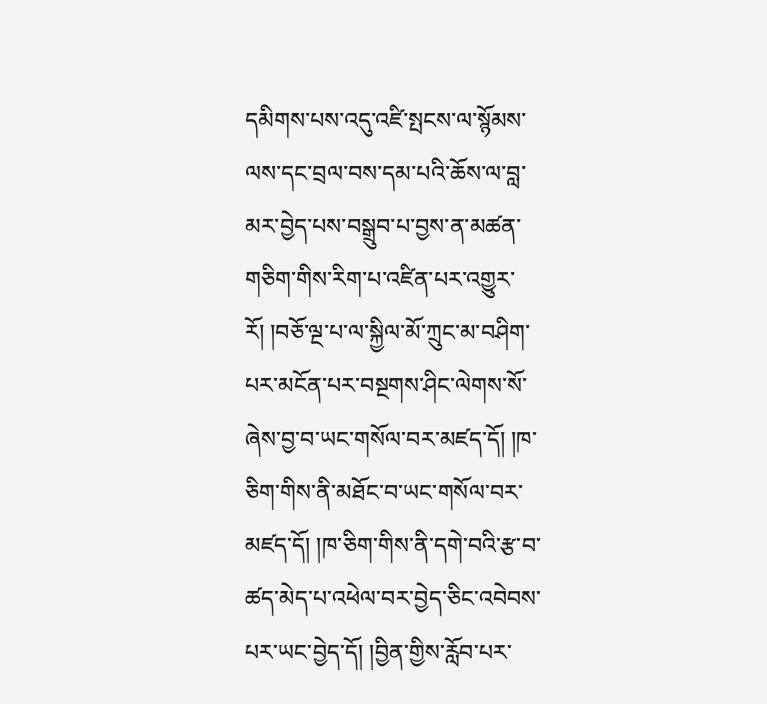དམིགས་པས་འདུ་འཛི་སྤངས་ལ་སྙོམས་ལས་དང་བྲལ་བས་དམ་པའི་ཆོས་ལ་བླ་མར་བྱེད་པས་བསྒྲུབ་པ་བྱས་ན་མཚན་གཅིག་གིས་རིག་པ་འཛིན་པར་འགྱུར་རོ། །བཅོ་ལྔ་པ་ལ་སྐྱིལ་མོ་ཀྲུང་མ་བཤིག་པར་མངོན་པར་བསྔགས་ཤིང་ལེགས་སོ་ཞེས་བྱ་བ་ཡང་གསོལ་བར་མཛད་དོ། །ཁ་ཅིག་གིས་ནི་མཐོང་བ་ཡང་གསོལ་བར་མཛད་དོ། །ཁ་ཅིག་གིས་ནི་དགེ་བའི་རྩ་བ་ཚད་མེད་པ་འཕེལ་བར་བྱེད་ཅིང་འབེབས་པར་ཡང་བྱེད་དོ། །བྱིན་གྱིས་རློབ་པར་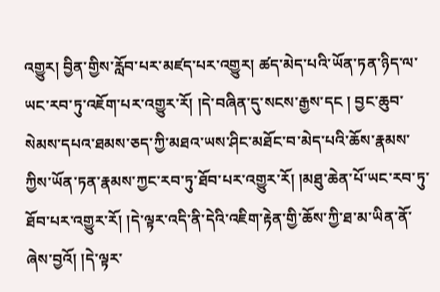འགྱུར། བྱིན་གྱིས་རློབ་པར་མཛད་པར་འགྱུར། ཚད་མེད་པའི་ཡོན་ཏན་ཉིད་ལ་ཡང་རབ་ཏུ་འཇོག་པར་འགྱུར་རོ། །དེ་བཞིན་དུ་སངས་རྒྱས་དང ། བྱང་ཆུབ་སེམས་དཔའ་ཐམས་ཅད་ཀྱི་མཐའ་ཡས་ཤིང་མཐོང་བ་མེད་པའི་ཆོས་རྣམས་ཀྱིས་ཡོན་ཏན་རྣམས་ཀྱང་རབ་ཏུ་ཐོབ་པར་འགྱུར་རོ། །མཐུ་ཆེན་པོ་ཡང་རབ་ཏུ་ཐོབ་པར་འགྱུར་རོ། །དེ་ལྟར་འདི་ནི་དེའི་འཇིག་རྟེན་གྱི་ཆོས་ཀྱི་ཐ་མ་ཡིན་ནོ་ཞེས་བྱའོ། །དེ་ལྟར་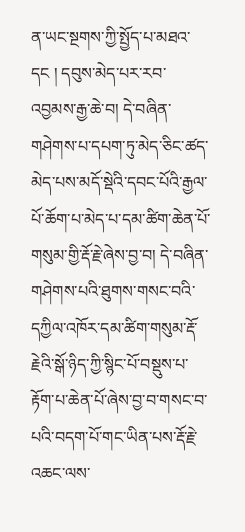ན་ཡང་སྔགས་ཀྱི་སྤྱོད་པ་མཐའ་དང ། དབུས་མེད་པར་རབ་འབྱམས་རྒྱ་ཆེ་བ། དེ་བཞིན་གཤེགས་པ་དཔག་ཏུ་མེད་ཅིང་ཚད་
མེད་པས་མདོ་སྡེའི་དབང་པོའི་རྒྱལ་པོ་ཆོག་པ་མེད་པ་དམ་ཚིག་ཆེན་པོ་གསུམ་གྱི་རྡོ་རྗེ་ཞེས་བྱ་བ། དེ་བཞིན་གཤེགས་པའི་ཐུགས་གསང་བའི་དཀྱིལ་འཁོར་དམ་ཚིག་གསུམ་རྡོ་རྗེའི་སྒོ་ཉིད་ཀྱི་སྙིང་པོ་བསྡུས་པ་རྟོག་པ་ཆེན་པོ་ཞེས་བྱ་བ་གསང་བ་པའི་བདག་པོ་གང་ཡིན་པས་རྡོ་རྗེ་འཆང་ལས་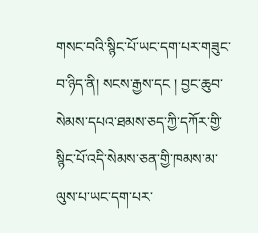གསང་བའི་སྙིང་པོ་ཡང་དག་པར་གཟུང་བ་ཉིད་ནི། སངས་རྒྱས་དང ། བྱང་ཆུབ་སེམས་དཔའ་ཐམས་ཅད་ཀྱི་དཀོར་གྱི་སྙིང་པོ་འདི་སེམས་ཅན་གྱི་ཁམས་མ་ལུས་པ་ཡང་དག་པར་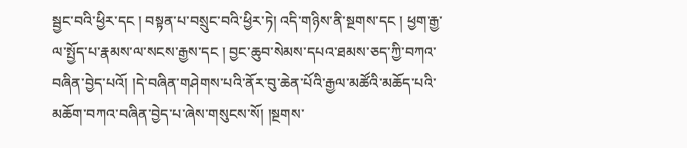སྦྱང་བའི་ཕྱིར་དང ། བསྟན་པ་བསྲུང་བའི་ཕྱིར་ཏེ། འདི་གཉིས་ནི་སྔགས་དང ། ཕྱག་རྒྱ་ལ་སྤྱོད་པ་རྣམས་ལ་སངས་རྒྱས་དང ། བྱང་ཆུབ་སེམས་དཔའ་ཐམས་ཅད་ཀྱི་བཀའ་བཞིན་བྱེད་པའོ། །དེ་བཞིན་གཤེགས་པའི་ནོར་བུ་ཆེན་པོའི་རྒྱལ་མཚོའི་མཆོད་པའི་མཆོག་བཀའ་བཞིན་བྱེད་པ་ཞེས་གསུངས་སོ། །སྔགས་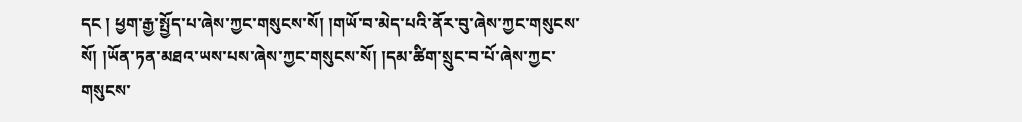དང ། ཕྱག་རྒྱ་སྤྱོད་པ་ཞེས་ཀྱང་གསུངས་སོ། །གཡོ་བ་མེད་པའི་ནོར་བུ་ཞེས་ཀྱང་གསུངས་སོ། །ཡོན་ཏན་མཐའ་ཡས་པས་ཞེས་ཀྱང་གསུངས་སོ། །དམ་ཚིག་སྲུང་བ་པོ་ཞེས་ཀྱང་གསུངས་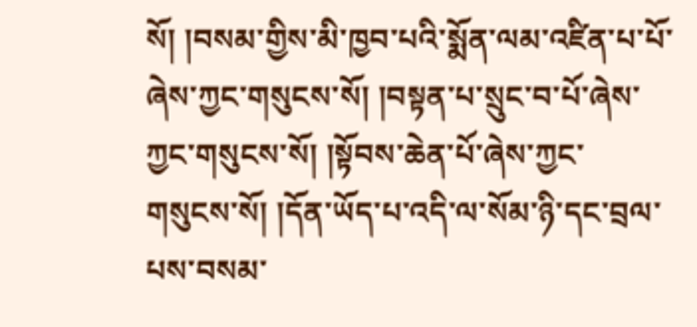སོ། །བསམ་གྱིས་མི་ཁྱབ་པའི་སྨོན་ལམ་འཛིན་པ་པོ་ཞེས་ཀྱང་གསུངས་སོ། །བསྟན་པ་སྲུང་བ་པོ་ཞེས་ཀྱང་གསུངས་སོ། །སྟོབས་ཆེན་པོ་ཞེས་ཀྱང་གསུངས་སོ། །དོན་ཡོད་པ་འདི་ལ་སོམ་ཉི་དང་བྲལ་པས་བསམ་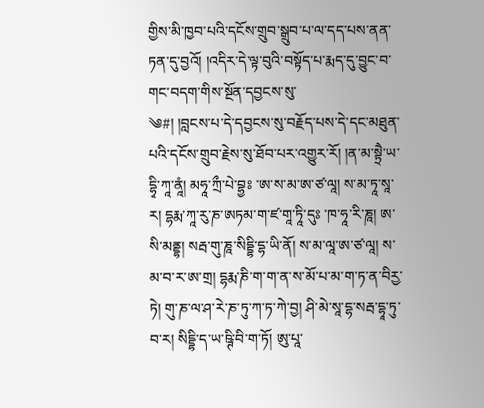གྱིས་མི་ཁྱབ་པའི་དངོས་གྲུབ་སྒྲུབ་པ་ལ་དད་པས་ནན་ཏན་དུ་བྱའོ། །འདིར་དེ་ལྟ་བུའི་བསྟོད་པ་རྨད་དུ་བྱུང་བ་གང་བདག་གིས་སྔོན་དབྱངས་སུ་
༄#། །བླངས་པ་དེ་དབྱངས་སུ་བརྗོད་པས་དེ་དང་མཐུན་པའི་དངོས་གྲུབ་རྗེས་སུ་ཐོབ་པར་འགྱུར་རོ། །ན་མ་སྟྲཻ་ཡ་དྷྭི་ཀཱ་ནཱཾ། མཧཱ་ཀྲྀ་པེ་བྷྱཿ ་ཨ་ས་མ་ཨ་ཙ་ལཱ། ས་མ་ཏཱ་སཱ་ར། དྷརྨ་ཀཱ་རུ་ཎ་ཨཏམ་ག་ཛ་གཱ་ཏཱི་དུཿ ་ཁ་ཧཱ་རི་ཎཱ། ཨ་སི་མནྡྷ། སརྦ་གུ་ཎཱ་སིདྡྷི་དྷ་ཡི་ནོ། ས་མ་ལཱ་ཨ་ཙ་ལཱ། ས་མ་བ་ར་ཨ་གྲ། དྷརྨ་ཎི་ག་ག་ན་ས་མོ་པ་མ་ག་ཏ་ན་བིརྱ་ཏེ། གུ་ཎ་ལ་ཤ་རེ་ཎ་ཏུ་ཀ་ཏ་ཀེ་བྱ། ཤི་མེ་སཱ་དྷ་སརྦ་དྷཱ་ཏུ་བ་ར། སིདྡྷི་ད་ཡ་ཥྚི་བི་ག་ཏོ། ཨུ་པཱ་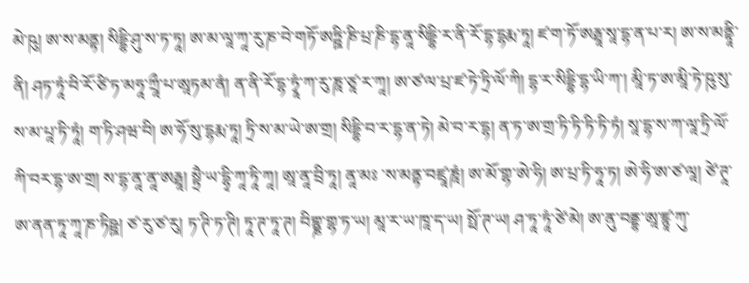མེ་ཥུ། ཨ་ས་མནྟ། སིདྡྷི་ཤུ་ས་ཏ་ཏཱ། ཨ་མ་ལཱ་ཀཱ་རུ་ཎ་བེ་གཏོ་ཨཏྛི་ཎི་པྲ་ཎི་དྷ་ནཱ་སིདྡྷི་ར་ནི་རོ་དྷ་དྷརྨ་ཏཱ། ཛ་ག་ཏོ་ཨརྠཱ་སཱ་དྷ་ན་པ་ར། ཨ་ས་མནྟཱི་ནི། ཤཏ་ཏཱཾ་བི་རོ་ཙི་ཏ་མཧཱ་ཀྲཱྀ་པ་ཨཱཏམ་ནཾ། ན་ནི་རོ་དྷ་ཏྭཱཾ་ཀ་རུ་ཎཱ་ཙཱ་ར་ཀཱ། ཨ་ཙ་ལ་པྲ་ཛ་ཏེ་ཏྲི་ལོ་ཀི། དྷ་ར་སིདྡྷི་དྷ་ཡི་ཀ་། མཱི་ཏ་ཨ་མཱི་ཏེ་ཥུ་སུ་ས་མ་པཱ་ཏི་ཏཱཾ། ག་ཏི་ཤཝ་བི། ཨ་ཧོ་སུ་དྷརྨ་ཏཱ། ཏྲི་ས་མ་ཡེ་ཨ་གྲ། སིདྡྷི་བ་ར་དྷ་ན་ཏེ། མེ་བ་ར་དྷ། ན་ཏ་ཨ་གྲ་ཏི་ཏི་ཏི་ཏི་ཏཾ། སཱ་དྷ་ས་ཀ་ལཱ་ཏྲི་ལོ་ཀི་བར་དྷ་ཨ་གྲ། ས་དྷ་ནཱ་ནཱ་ཨརྠཱ། སྟྲཻ་ཡ་དྷྭི་ཀཱ་ཏཱི་ཀཱ། ཨཱ་ནཱ་བྲི་ཏཱ། ནཱ་མཿ ་ས་མནྟ་བཛྲཱ་ཎཱཾ། ཨ་མོ་གྷ་ཨེ་ཧི། ཨ་པྲ་ཏི་ཧཱ་ཏ། ཨེ་ཧི་ཨ་ཙ་ལཱ། ཙེ་ཊཱ་ཨ་ནན་ཏཱ་ཀཱ་ཎ་ཏིཥྛ། ཙ་རུ་ཙ་རུ། ཏ་ཊི་ཏ་ཊི། ཏཱ་ཊ་ཏཱ་ཊ། བིགྷྞ་གྷ་ཏ་ཡ། མཱ་ར་ཡ་ཁཱ་ད་ཡ། སྥོ་ཊ་ཡ། ཤ་ཏཱ་ཏཱཾ་ཙེ་མེ། ཨ་ནུ་བནྡྷ་ཨཱ་ཛྙཱ་ཀུ་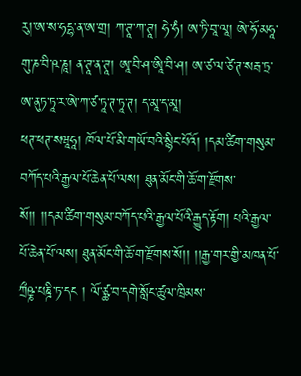རུ།་ཨ་ས་ཧདྷ་ན་ཨ་གྲ། ཀ་ཊཱ་ཀ་ཊཱ། ཧེ་ཧཾ། ཨ་ཏི་བཱ་ལཱ། ཨེ་ཧོ་མཧཱ་གུ་ཎ་བི་ཥ་ཎཱ། ན་ཊཱ་ན་ཊཱ། ཨཱ་བི་ཤ་ཨཱི་བི་ཤ། ཨ་ཙ་ལ་ཙེ་ཊ་སརྦ་ཏྲ་ཨ་ནུཏ་ཏཱ་ར་ཨེ་ཀ་ཙ་ཏཱ་ཊ་ཏཱ་ཊ། ད་མཱ་ད་མཱ།
ཕཊ་ཕཊ་སཝཱཧཱ། ཁོལ་པོ་མི་གཡོ་བའི་སྙིང་པོའོ། །དམ་ཚིག་གསུམ་བཀོད་པའི་རྒྱལ་པོ་ཆེན་པོ་ལས། ཐུན་མོང་གི་ཆོ་ག་རྫོགས་སོ།། །།དམ་ཚིག་གསུམ་བཀོད་པའི་རྒྱལ་པོའི་རྒྱུད་རྟོག། པའི་རྒྱལ་པོ་ཆེན་པོ་ལས། ཐུན་མོང་གི་ཆོ་ག་རྫོགས་སོ།། །།རྒྱ་གར་གྱི་མཁན་པོ་ཀྲྀཥྞ་པཎྜི་ཏ་དང ། ལོ་ཙྪ་བ་དགེ་སློང་ཚུལ་ཁྲིམས་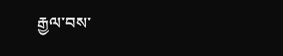རྒྱལ་བས་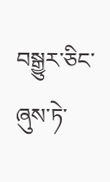བསྒྱུར་ཅིང་ཞུས་ཏེ་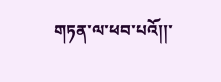གཏན་ལ་ཕབ་པའོ།།་